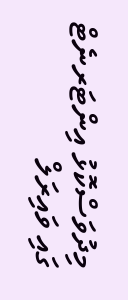މިދުވަސްކޮޅު އިންޓަރނެޓް ގައި ވައިރަލް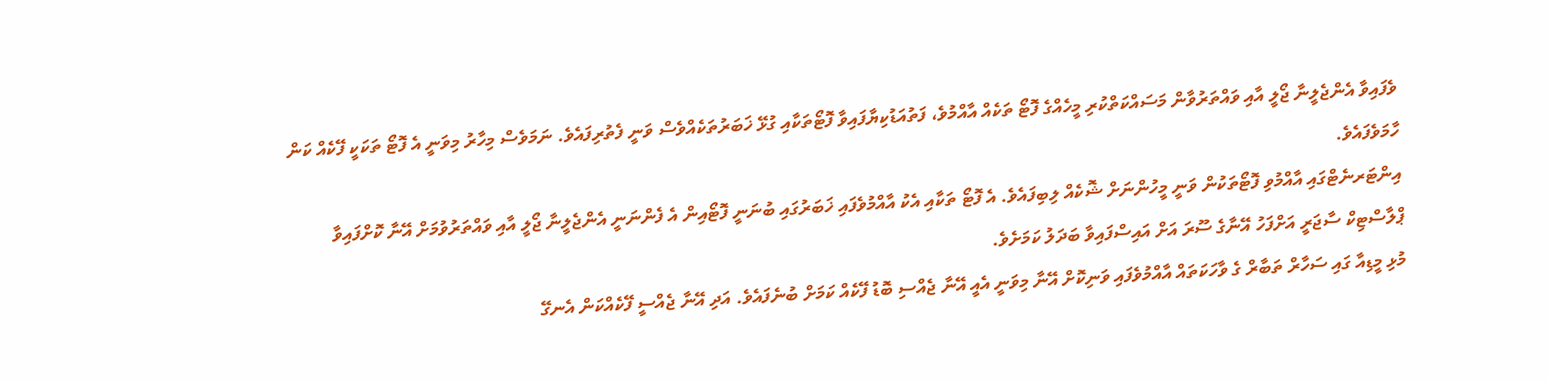ވެފައިވާ އެންޖެލީނާ ޖޯލީ އާއި ވައްތަރުވާން މަސައްކަތްކުރި މީހެއްގެ ފޮޓޯ ތަކެއް އާއްމުވެ، ފަތުއަޑުކިޔާފައިވާ ފޮޓޯތަކާއި ގުޅޭ ޚަބަރުތަކެއްވެސް ވަނީ ފެތުރިފައެވެ. ނަމަވެސް މިހާރު މިވަނީ އެ ފޮޓޯ ތަކަކީ ފޭކެއް ކަން ހާމަވެފައެވެ.
އިންޓަރނެޓްގައި އާއްމުވި ފޮޓޯތަކުން ވަނީ މީހުންނަށް ޝޮކެއް ލިބިފައެވެ. އެ ފޮޓޯ ތަކާއި އެކު އާއްމުވެފައި ޚަބަރުގައި ބުނަނީ ފޮޓޯއިން އެ ފެންނަނީ އެންޖެލީނާ ޖޯލީ އާއި ވައްތަރުވުމަށް އޭނާ ކޮށްފައިވާ ޕްލާސްޓިކް ސާޖަރީ އަށްފަހު އޭނާގެ ސޫރަ އަށް އައިސްފައިވާ ބަދަލު ކަމަށެވެ.
މުޅި މީޑިއާ ގައި ސަހާރް ތަބާރް ގެ ވާހަކަތައް އާއްމުވެފައި ވަނިކޮށް އޭނާ މިވަނީ އެއީ އޭނާ ޖެއްސި ބޮޑު ފޭކެއް ކަމަށް ބުނެފައެވެ. އަދި އޭނާ ޖެއްސީ ފޭކެއްކަން އެނގޭ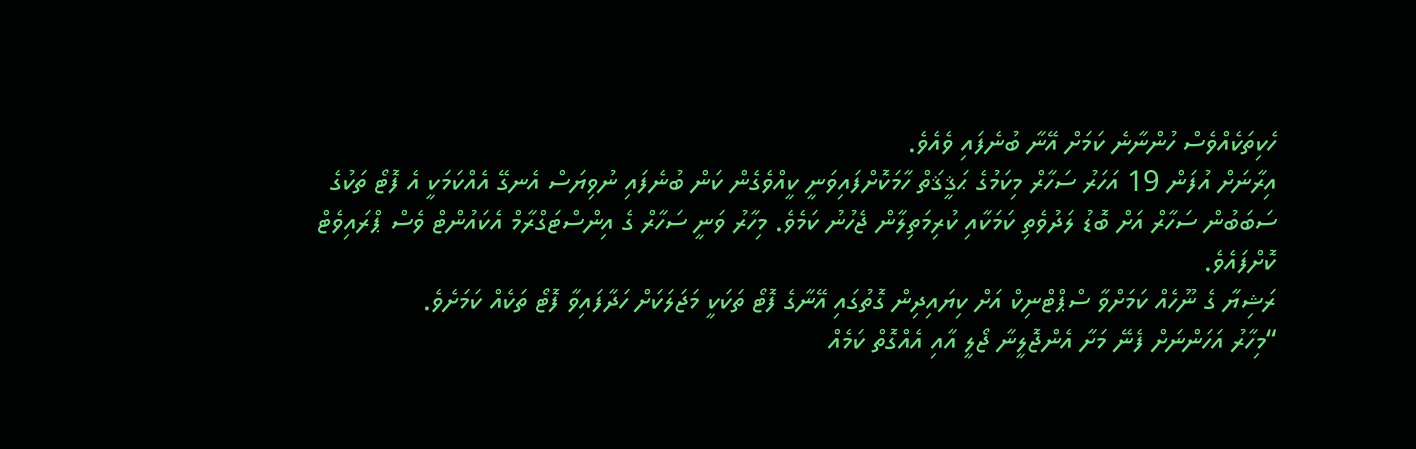ހެކިތަކެއްވެސް ހުންނާނެ ކަމަށް އޭނާ ބުނެފައި ވެއެވެ.
އިރާނަށް އުފަން 19 އަހަރު ސަހާރް މިކަމުގެ ޙަޤީޤަތް ހާމަކޮށްފައިވަނީ ކީއްވެގެން ކަން ބުނެފައި ނުވިޔަސް އެނގޭ އެއްކަމަކީ އެ ފޮޓޯ ތަކުގެ ސަބަބުން ސަހާރް އަށް ބޮޑު ލަދުވެތި ކަމަކާއި ކުރިމަތިލާން ޖެހުނު ކަމެވެ. މިހާރު ވަނީ ސަހާރް ގެ އިންސްޓަގްރާމް އެކައުންޓް ވެސް ޕްރައިވެޓް ކޮށްފައެވެ.
ރަޝިޔާ ގެ ނޫހެއް ކަމަށްވާ ސްޕްޓްނިކް އަށް ކިޔައިދިން ގޮތުގައި އޭނާގެ ފޮޓޯ ތަކަކީ މަޖަލަކަށް ހަދާފައިވާ ފޮޓޯ ތަކެއް ކަމަށެވެ.
“މިހާރު އަހަންނަށް ފެނޭ މަށާ އެންޖޮލީނާ ޖޯލީ އާއި އެއްގޮތް ކަމެއް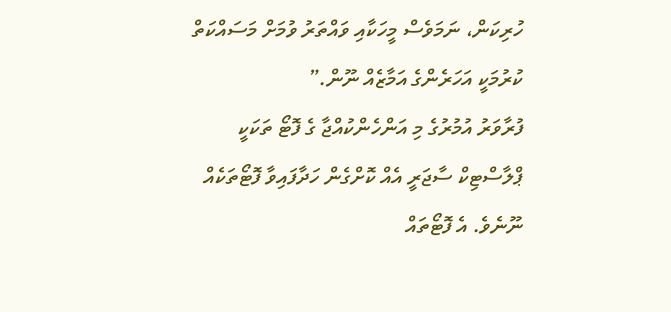ހުރިކަން، ނަމަވެސް މީހަކާއި ވައްތަރު ވުމަށް މަސައްކަތް ކުރުމަކީ އަހަރެންގެ އަމާޒެއް ނޫން.”
ފުރާވަރު އުމުރުގެ މި އަންހެންކުއްޖާ ގެ ފޮޓޯ ތަކަކީ ޕްލާސްޓިކް ސާޖަރީ އެއް ކޮށްގެން ހަދާފައިވާ ފޮޓޯތަކެއް ނޫނެވެ. އެ ފޮޓޯތައް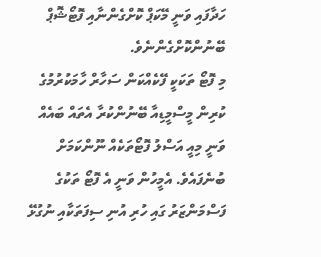ހަދާފައި ވަނީ މޭކަޕް ކޮށްގެންނާއި ފޮޓޯޝޮޕް ބޭނުންކޮށްގެންނެވެ.
މި ފޮޓޯ ތަކަކީ ފޭކެއްކަން ސަހާރް ހާމަކުރުމުގެ ކުރިން މީސްމީޑިއާ ބޭނުންކުރާ އެތައް ބައެއް ވަނީ މިއީ އަސްލު ފޮޓޯތަކެއް ނޫންކަމަށް ބުނެފައެވެ. އެމީހުން ވަނީ އެ ފޮޓޯ ތަކުގެ ފަސްމަންޒަރު ގައި ހުރި އުނި ސިފަތަކާއި ނުގުޅޭ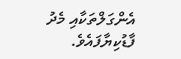އެންގަލްތަކާއި މެދު ފާޑުކިޔާފައެވެ.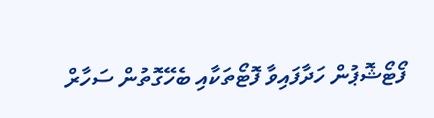ފޯޓޯޝޮޕުން ހަދާފައިވާ ފޮޓޯތަކާއި ބެހޭގޮތުން ސަހާރް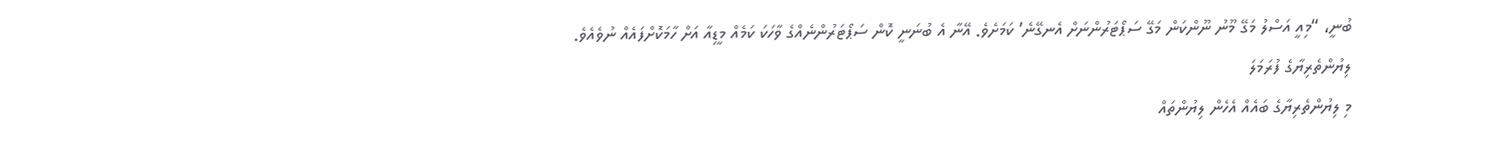ބުނީ، “މިއީ އަސްލު މަގޭ މޫނު ނޫންކަން މަގޭ ސަޕޯޓަރުންނަށް އެނގޭނެ’ ކަމަށެވެ. އޭނާ އެ ބުނަނީ ކޮން ސަޕޯޓަރުންނެއްގެ ވާހަކަ ކަމެއް މީޑިއާ އަށް ހާމަކޮށްފައެއް ނުވެއެވެ.
ލިޔުންތެރިޔާގެ ފުރަމަލަ
މި ލިޔުންތެރިޔާގެ ބައެއް އެހެން ލިޔުންތައް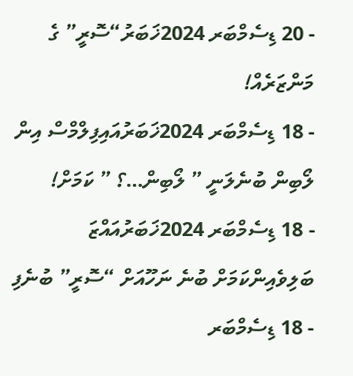- 20 ޑިސެމްބަރ 2024ޚަބަރު“ސޮރީ” ގެ މަންޒަރެއް!
- 18 ޑިސެމްބަރ 2024ޚަބަރުއައިފިލްމްސް އިން ލޯބިން ބުނެލަނީ ” ލޯބިން…؟ ” ކަމަށް!
- 18 ޑިސެމްބަރ 2024ޚަބަރުއައްޒަ ބަލިވެއިންކަމަށް ބުނެ ނަހޫއަށް “ސޮރީ” ބުނެފި
- 18 ޑިސެމްބަރ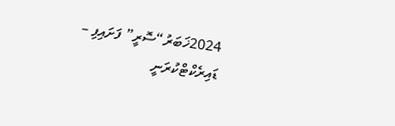2024ޚަބަރު“ސޮރީ” ފަށައިފި – ޑައިރެކްޓްކުރަނީ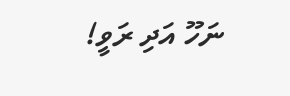ނަހޫ އަދި ރަވީ!